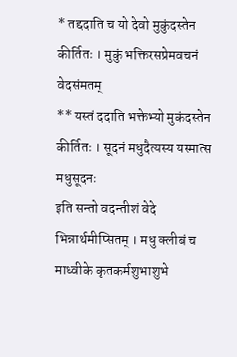* तद्ददाति च यो देवो मुकुंदस्तेन कीर्तितः । मुकुं भक्तिरसप्रेमवचनं वेदसंमतम्
** यस्तं ददाति भक्तेभ्यो मुकंदस्तेन कीर्तितः । सूदनं मधुदैत्यस्य यस्मात्स मधुसूदनः
इति सन्तो वदन्तीशं वेदे भिन्नार्थमीप्सितम् । मधु क्लीबं च माध्वीके कृतकर्मशुभाशुभे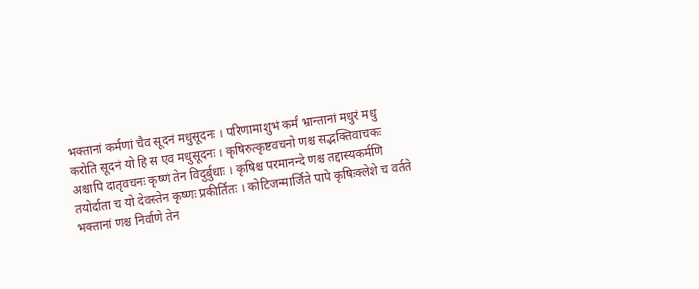भक्तानां कर्मणां चैव सूदनं मधुसूदनः । परिणामाशुभं कर्मं भ्रान्तानां मधुरं मधु
करोति सूदनं यो हि स एव मधुसूदनः । कृषिरुत्कृष्टवचनो णश्च सद्भक्तिवाचकः
अश्चापि दातृवचनः कृष्णं तेन विदुर्बुधाः । कृषिश्च परमानन्दे णश्च तद्दास्यकर्मणि
तयोर्दाता च यो देवस्तेन कृष्णः प्रकीर्तितः । कोटिजन्मार्जिते पापे कृषिःक्लेशे च वर्तते
भक्तानां णश्च निर्वाणे तेन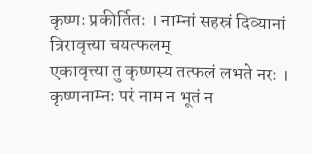कृष्णः प्रकीर्तितः । नाम्नां सहस्रं दिव्यानां त्रिरावृत्त्या चयत्फलम्
एकावृत्त्या तु कृष्णस्य तत्फलं लभते नरः । कृष्णनाम्नः परं नाम न भूतं न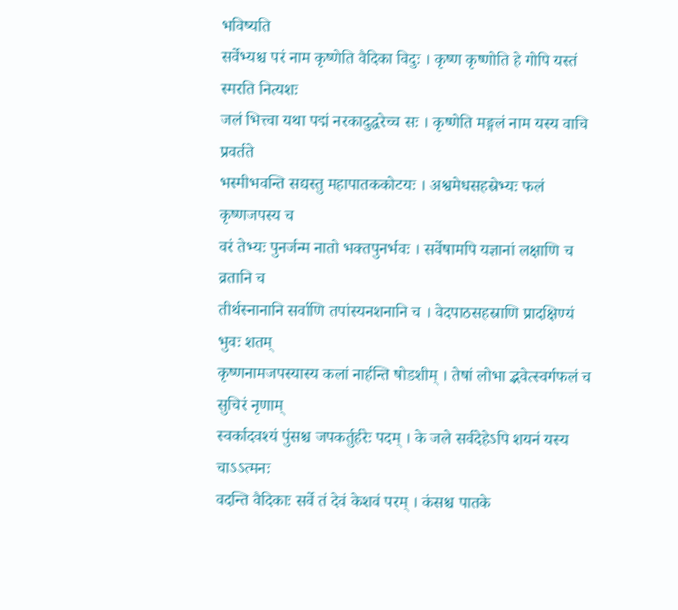भविष्यति
सर्वेभ्यश्च परं नाम कृष्णेति वैदिका विदुः । कृष्ण कृष्णोति हे गोपि यस्तं स्मरति नित्यशः
जलं भित्त्वा यथा पद्मं नरकादुद्धरेच्च सः । कृष्णेति मङ्गलं नाम यस्य वाचि प्रवर्तते
भस्मीभवन्ति सद्यस्तु महापातककोटयः । अश्वमेधसहस्रेभ्यः फलं कृष्णजपस्य च
वरं तेभ्यः पुनर्जन्म नातो भक्तपुनर्भवः । सर्वेषामपि यज्ञानां लक्षाणि च व्रतानि च
तीर्थस्नानानि सर्वाणि तपांस्यनशनानि च । वेदपाठसहस्राणि प्रादक्षिण्यं भुवः शतम्
कृष्णनामजपस्यास्य कलां नार्हन्ति षोडशीम् । तेषां लोभा द्भवेत्स्वर्गफलं च सुचिरं नृणाम्
स्वर्कादवश्यं पुंसश्च जपकर्तुर्हरेः पदम् । के जले सर्वदेहेऽपि शयनं यस्य चाऽऽत्मनः
वदन्ति वैदिकाः सर्वे तं देवं केशवं परम् । कंसश्च पातके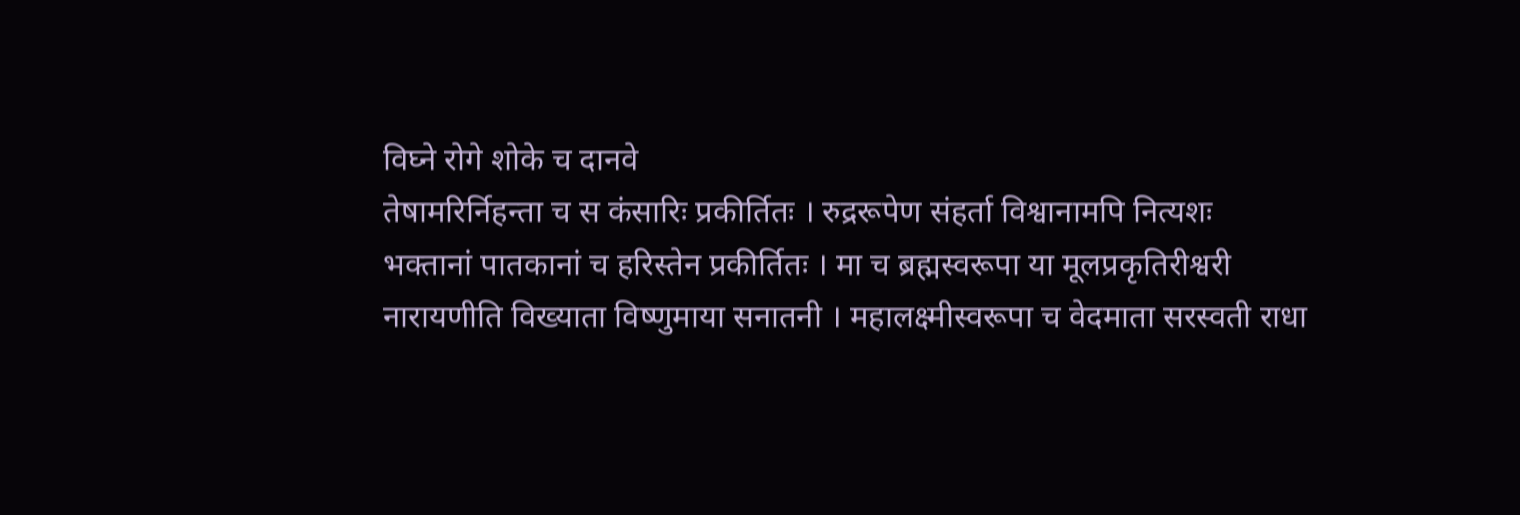विघ्ने रोगे शोके च दानवे
तेषामरिर्निहन्ता च स कंसारिः प्रकीर्तितः । रुद्ररूपेण संहर्ता विश्वानामपि नित्यशः
भक्तानां पातकानां च हरिस्तेन प्रकीर्तितः । मा च ब्रह्मस्वरूपा या मूलप्रकृतिरीश्वरी
नारायणीति विख्याता विष्णुमाया सनातनी । महालक्ष्मीस्वरूपा च वेदमाता सरस्वती राधा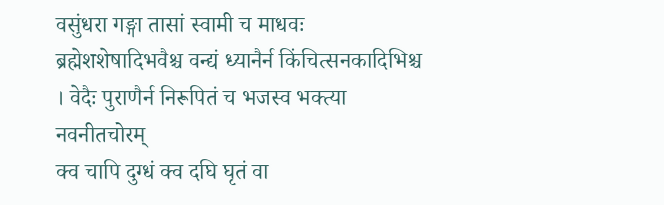वसुंधरा गङ्गा तासां स्वामी च माधवः
ब्रह्मेशशेषादिभवैश्च वन्द्यं ध्यानैर्न किंचित्सनकादिभिश्च । वेदैः पुराणैर्न निरूपितं च भजस्व भक्त्या नवनीतचोरम्
क्व चापि दुग्धं क्व दघि घृतं वा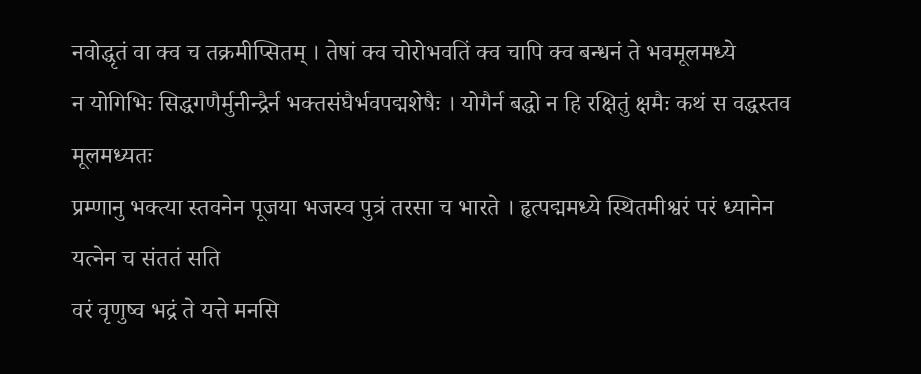नवोद्धृतं वा क्व च तक्रमीप्सितम् । तेषां क्व चोरोभवतिं क्व चापि क्व बन्धनं ते भवमूलमध्ये
न योगिभिः सिद्धगणैर्मुनीन्द्रैर्न भक्तसंघैर्भवपद्मशेषैः । योगैर्न बद्धो न हि रक्षितुं क्षमैः कथं स वद्धस्तव मूलमध्यतः
प्रम्णानु भक्त्या स्तवनेन पूजया भजस्व पुत्रं तरसा च भारते । हृत्पद्ममध्ये स्थितमीश्वरं परं ध्यानेन यत्नेन च संततं सति
वरं वृणुष्व भद्रं ते यत्ते मनसि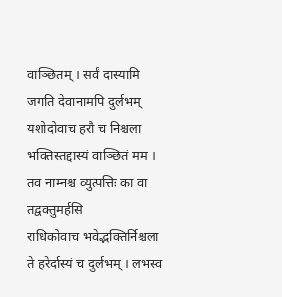वाञ्छितम् । सर्वं दास्यामि जगति देवानामपि दुर्लभम्
यशोदोवाच हरौ च निश्चला भक्तिस्तद्दास्यं वाञ्छितं मम । तव नाम्नश्च व्युत्पत्तिः का वा तद्वक्तुमर्हसि
राधिकोवाच भवेद्भक्तिर्निश्चला ते हरेर्दास्यं च दुर्लभम् । लभस्व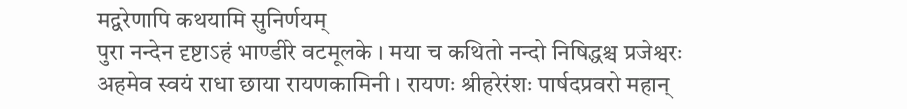मद्वरेणापि कथयामि सुनिर्णयम्
पुरा नन्देन दृष्टाऽहं भाण्डीरे वटमूलके । मया च कथितो नन्दो निषिद्धश्च प्रजेश्वरः
अहमेव स्वयं राधा छाया रायणकामिनी । रायणः श्रीहरेरंशः पार्षदप्रवरो महान्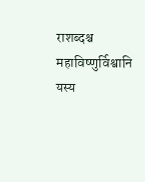राशब्दश्च महाविष्णुर्विश्वानि यस्य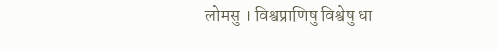लोमसु । विश्वप्राणिषु विश्वेषु धा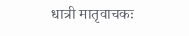धात्री मातृवाचकः